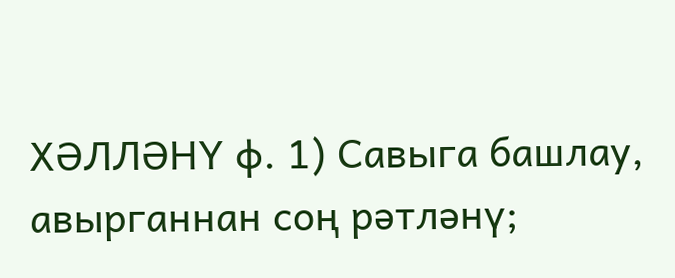ХӘЛЛӘНҮ ф. 1) Савыга башлау, авырганнан соң рәтләнү;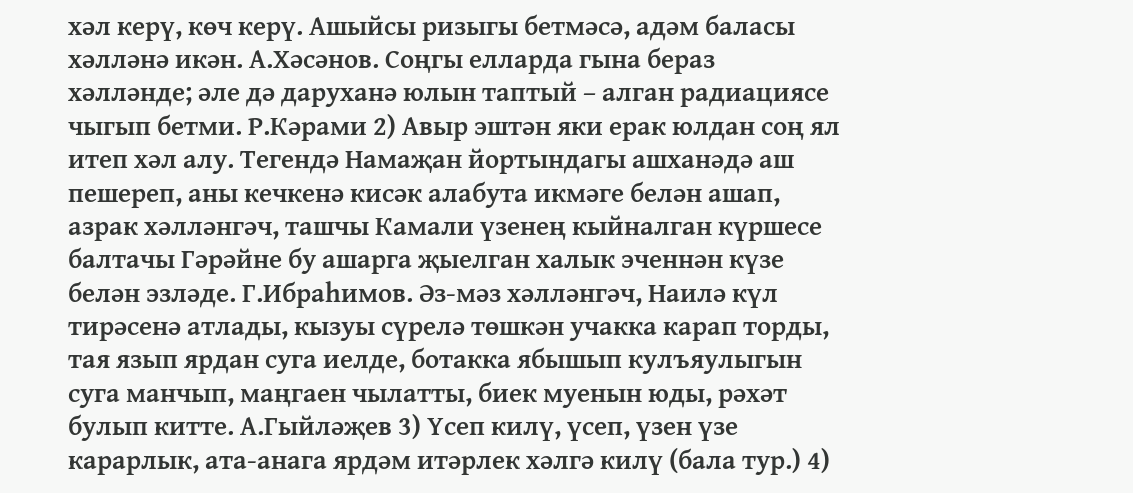хәл керү, көч керү. Ашыйсы ризыгы бетмәсә, адәм баласы хәлләнә икән. А.Хәсәнов. Соңгы елларда гына бераз хәлләнде; әле дә даруханә юлын таптый – алган радиациясе чыгып бетми. Р.Кәрами 2) Авыр эштән яки ерак юлдан соң ял итеп хәл алу. Тегендә Намаҗан йортындагы ашханәдә аш пешереп, аны кечкенә кисәк алабута икмәге белән ашап, азрак хәлләнгәч, ташчы Камали үзенең кыйналган күршесе балтачы Гәрәйне бу ашарга җыелган халык эченнән күзе белән эзләде. Г.Ибраһимов. Әз-мәз хәлләнгәч, Наилә күл тирәсенә атлады, кызуы сүрелә төшкән учакка карап торды, тая язып ярдан суга иелде, ботакка ябышып кулъяулыгын суга манчып, маңгаен чылатты, биек муенын юды, рәхәт булып китте. А.Гыйләҗев 3) Үсеп килү, үсеп, үзен үзе карарлык, ата-анага ярдәм итәрлек хәлгә килү (бала тур.) 4)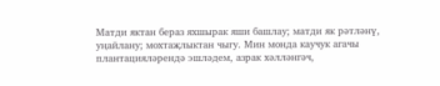Матди яктан бераз яхшырак яши башлау; матди як рәтләнү, уңайлану; мохтаҗлыктан чыгу. Мин монда каучук агачы плантацияләрендә эшләдем, азрак хәлләнгәч,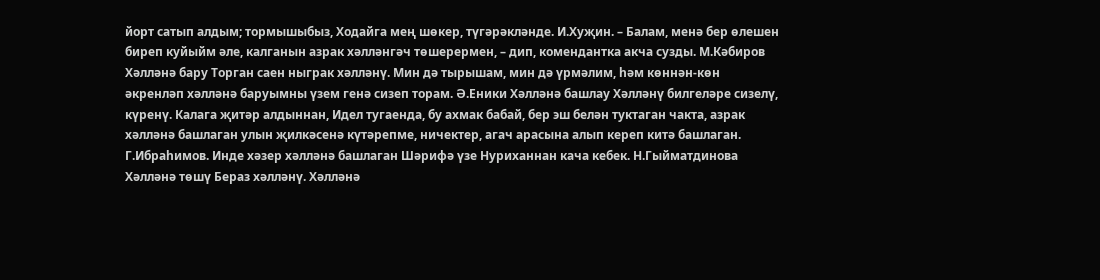йорт сатып алдым; тормышыбыз, Ходайга мең шөкер, түгәрәкләнде. И.Хуҗин. – Балам, менә бер өлешен биреп куйыйм әле, калганын азрак хәлләнгәч төшерермен, – дип, комендантка акча сузды. М.Кәбиров Хәлләнә бару Торган саен ныграк хәлләнү. Мин дә тырышам, мин дә үрмәлим, һәм көннән-көн әкренләп хәлләнә баруымны үзем генә сизеп торам. Ә.Еники Хәлләнә башлау Хәлләнү билгеләре сизелү, күренү. Калага җитәр алдыннан, Идел тугаенда, бу ахмак бабай, бер эш белән туктаган чакта, азрак хәлләнә башлаган улын җилкәсенә күтәрепме, ничектер, агач арасына алып кереп китә башлаган. Г.Ибраһимов. Инде хәзер хәлләнә башлаган Шәрифә үзе Нуриханнан кача кебек. Н.Гыйматдинова Хәлләнә төшү Бераз хәлләнү. Хәлләнә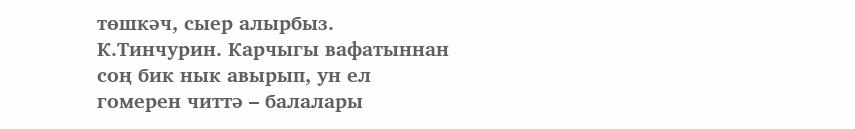төшкәч, сыер алырбыз. К.Тинчурин. Карчыгы вафатыннан соң бик нык авырып, ун ел гомерен читтә – балалары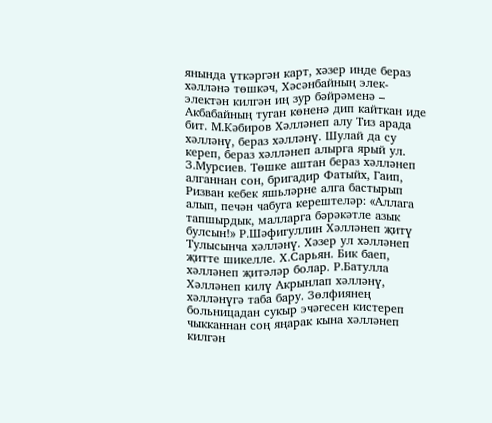янында үткәргән карт, хәзер инде бераз хәлләнә төшкәч, Хәсәнбайның элек-электән килгән иң зур бәйрәменә – Акбабайның туган көненә дип кайткан иде бит. М.Кәбиров Хәлләнеп алу Тиз арада хәлләнү, бераз хәлләнү. Шулай да су кереп, бераз хәлләнеп алырга ярый ул. З.Мурсиев. Төшке аштан бераз хәлләнеп алганнан сон, бригадир Фатыйх, Гаип, Ризван кебек яшьләрне алга бастырып алып, печән чабуга керештеләр: «Аллага тапшырдык, малларга бәрәкәтле азык булсын!» Р.Шәфигуллин Хәлләнеп җитү Тулысынча хәлләнү. Хәзер ул хәлләнеп җитте шикелле. Х.Сарьян. Бик баеп, хәлләнеп җитәләр болар. Р.Батулла Хәлләнеп килү Акрынлап хәлләнү, хәлләнүгә таба бару. Зөлфиянең больницадан сукыр эчәгесен кистереп чыкканнан соң яңарак кына хәлләнеп килгән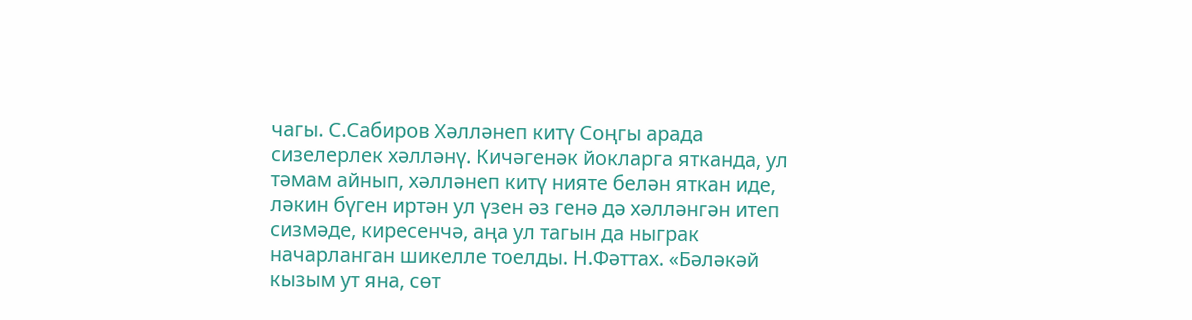чагы. С.Сабиров Хәлләнеп китү Соңгы арада сизелерлек хәлләнү. Кичәгенәк йокларга ятканда, ул тәмам айнып, хәлләнеп китү нияте белән яткан иде, ләкин бүген иртән ул үзен әз генә дә хәлләнгән итеп сизмәде, киресенчә, аңа ул тагын да ныграк начарланган шикелле тоелды. Н.Фәттах. «Бәләкәй кызым ут яна, сөт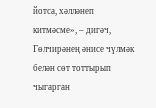йотса, хәлләнеп китмәсме», – дигәч, Гөлчирәнең әнисе чүлмәк белән сөт тоттырып чыгарган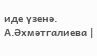иде үзенә. А.Әхмәтгалиева |